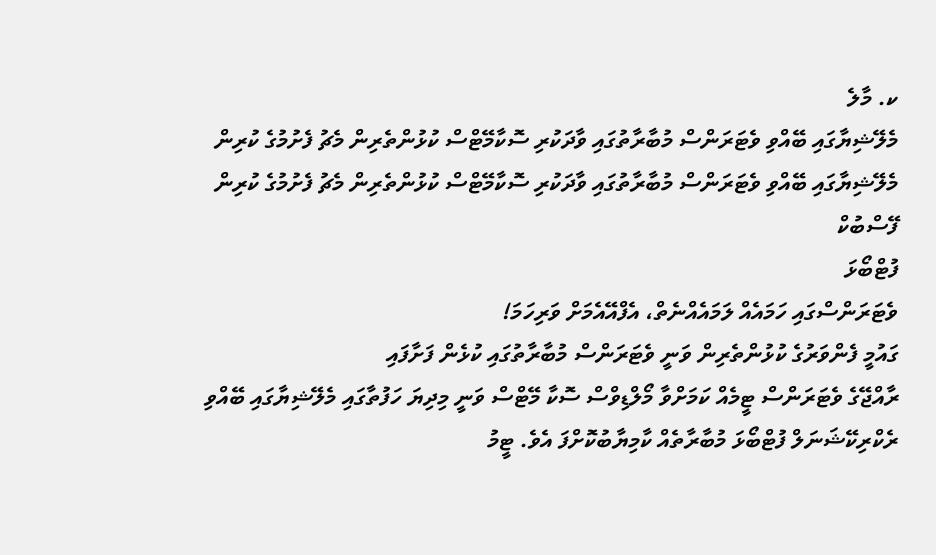ކ. މާލެ
މެލޭޝިޔާގައި ބޭއްވި ވެޓަރަންސް މުބާރާތުގައި ވާދަކުރި ސޮކާމޭޓްސް ކުޅުންތެރިން މެޗު ފެށުމުގެ ކުރިން
މެލޭޝިޔާގައި ބޭއްވި ވެޓަރަންސް މުބާރާތުގައި ވާދަކުރި ސޮކާމޭޓްސް ކުޅުންތެރިން މެޗު ފެށުމުގެ ކުރިން
ފޭސްބުކް
ފުޓްބޯޅަ
ވެޓަރަންސްގައި ހަމައެއް ލަމައެއްނެތް، އެފްއޭއެމަށް ވަރިހަމަ!
ގައުމީ ފެންވަރުގެ ކުޅުންތެރިން ވަނީ ވެޓަރަންސް މުބާރާތުގައި ކުޅެން ފަށާފައި
ރާއްޖޭގެ ވެޓަރަންސް ޓީމެއް ކަމަށްވާ މޯލްޑިވްސް ސޮކާ މޭޓްސް ވަނީ މިދިޔަ ހަފުތާގައި މެލޭޝިޔާގައި ބޭއްވި ރެކްރިކޭޝަނަލް ފުޓްބޯޅަ މުބާރާތެއް ކާމިޔާބުކޮށްފަ އެވެ. ޓީމު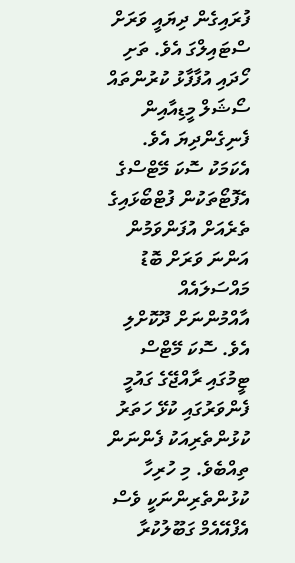ފުރައިގެން ދިޔައީ ވަރަށް ސްޓައިލްގަ އެވެ. ތަށި ހޯދައި އުފާފާޅު ކުރުންތައް ސޯޝަލް މީޑިއާއިން ފެނިގެންދިޔަ އެވެ.
އެކަމަކު ސޮކަ މޭޓްސްގެ އެފޮޓޯތަކުން ފުޓްބޯޅައިގެ ތެރެއަށް އުފަންވަމުން އަންނަ ވަރަށް ބޮޑު މައްސަލައެއް އާއްމުންނަށް ދޫކޮށްލި އެވެ. ސޮކަ މޭޓްސް ޓީމުގައި ރާއްޖޭގެ ގައުމީ ފެންވަރުގައި ކުޅޭ ހަތަރު ކުޅުންތެރިއަކު ފެންނަން ތިއްބެވެ. މި ހުރިހާ ކުޅުންތެރިންނަކީ ވެސް އެފްއޭއެމް ގަބޫލުކުރާ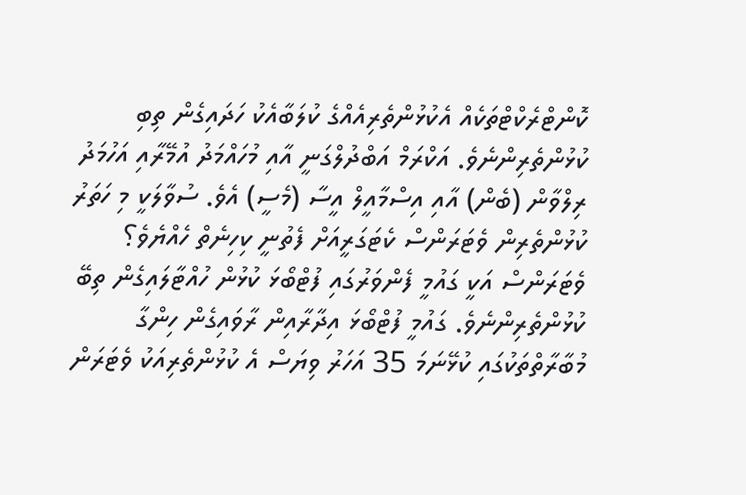ކޮންޓްރެކްޓްތަކެއް އެކުޅުންތެރިއެއްގެ ކުލަބާއެކު ހަދައިގެން ތިބި ކުޅުންތެރިންނެވެ. އަކްރަމް އަބްދުލްގަނީ އާއި މުހައްމަދު އުމޭރާއި އަހުމަދު ރިލްވާން (ބެން) އާއި އިސްމާއީލް އީސާ (މެސީ) އެވެ. ސުވާލަކީ މި ހަތަރު ކުޅުންތެރިން ވެޓަރަންސް ކެޓަގަރީއަށް ފެތުނީ ކިހިނެތް ހެއްޔެވެ؟
ވެޓަރަންސް އަކީ ގައުމީ ފެންވަރުގައި ފުޓްބޯޅަ ކުޅުން ހުއްޓާލައިގެން ތިބޭ ކުޅުންތެރިންނެވެ. ގައުމީ ފުޓްބޯޅަ އިދާރާއިން ރާވައިގެން ހިންގާ މުބާރާތްތަކުގައި ކުޅޭނަމަ 35 އަހަރު ވިޔަސް އެ ކުޅުންތެރިއަކު ވެޓަރަން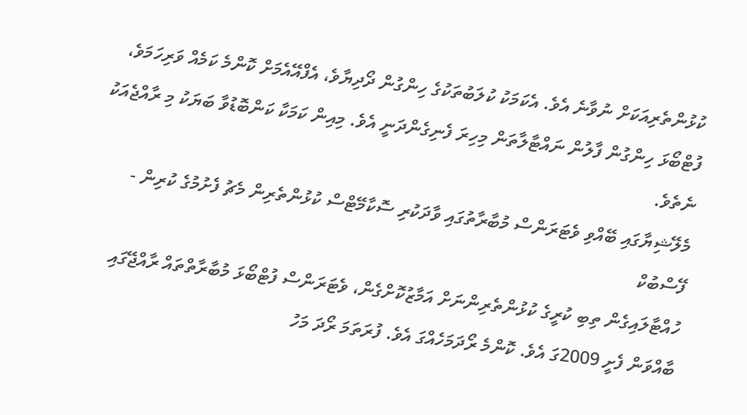ކުޅުންތެރިއަކަށް ނުވާނެ އެވެ. އެކަމަކު ކުލަބުތަކުގެ ހިންގުން ދޯދިޔާވެ، އެފްއޭއެމަށް ކޮންމެ ކަމެއް ވަރިހަމަވެ، ފުޓްބޯޅަ ހިންގުން ފާލުން ނައްޓާލާތަން މިހިރަ ފެނިގެންދަނީ އެވެ. މިއިން ކަމަކާ ކަންބޮޑުވާ ބަޔަކު މި ރާއްޖެއަކު ނެތެވެ.
މެލޭޝިޔާގައި ބޭއްވި ވެޓަރަންސް މުބާރާތުގައި ވާދަކުރި ސޮކާމޭޓްސް ކުޅުންތެރިން މެޗު ފެށުމުގެ ކުރިން - ފޭސްބުކް
ހުއްޓާލައިގެން ތިބި ކުރީގެ ކުޅުންތެރިންނަށް އަމާޒުކޮށްގެން، ވެޓަރަންސް ފުޓްބޯޅަ މުބާރާތްތައް ރާއްޖޭގައި ބާއްވަން ފެށީ 2009ގަ އެވެ. ކޮންމެ ރޯދަމަހެއްގަ އެވެ. ފުރަތަމަ ރޯދަ މަހު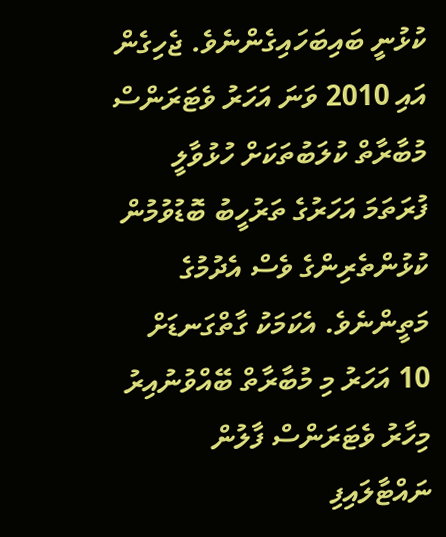ކުޅުނީ ބައިބަހައިގެންނެވެ. ޖެހިގެން އައި 2010 ވަނަ އަހަރު ވެޓަރަންސް މުބާރާތް ކުލަބުތަކަށް ހުޅުވާލީ ފުރަތަމަ އަހަރުގެ ތަރުހީބު ބޮޑުވުމުން ކުޅުންތެރިންގެ ވެސް އެދުމުގެ މަތީންނެވެ. އެކަމަކު ގާތްގަނޑަށް 10 އަހަރު މި މުބާރާތް ބޭއްވުނުއިރު މިހާރު ވެޓަރަންސް ފާލުން ނައްޓާލައިފި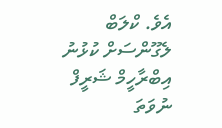އެވެ. ކްލަބް ލެގޫންސަށް ކުޅުނު އިބްރާހީމް ޝަރީފް ނުވަތަ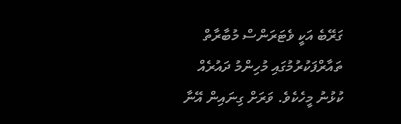ގަރޭބެ އަކީ ވެޓަރަންސް މުބާރާތް ތައާރްފަކުރުމުގައި މުހިންމު ދައުރެއް ކުޅުނު މީހެކެވެ. ވަރަށް ގިނައިން އޭނާ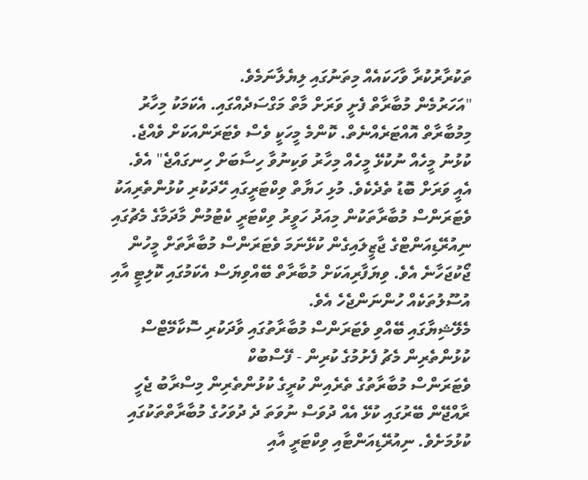ތަކުރާރުކުރާ ވާހަކައެއް މިތަނުގައި ލިޔެލާނަމެވެ.
"އަހަރުމެން މުބާރާތް ފެށީ ވަރަށް މާތް މަގްސަދެއްގައި. އެކަމަކު މިހާރު މިމުބާރާތް އޮއްޓަރެއްނެތް. ކޮންމެ މީހަކީ ވެސް ވެޓަރަންއަކަށް ވެއްޖެ. ކުޅުނު މީހެއް ނުކުޅޭ މީހެއް މިހާރު ވަކިނުވާ ހިސާބަށް ހިނގައްޖެ" އެވެ.
އެއީ ވަރަށް ބޮޑު ތެދެކެވެ. މުޅި ހަޔާތް ވިކްޓަރީގައި ހޭދަކުރި ކުޅުންތެރިއަކު ވެޓަރަންސް މުބާރާތަކުން މިއަދު ހަވީރު ވިކްޓަރީ ކެޓުމުން މާދަމާގެ މެޗުގައި ނިއުރޭޑިއަންޓްގެ ޖާޒީލައިގެން ކުޅޭނަމަ ވެޓަރަންސް މުބާރާތަށް މީހުން ޖޯކުޖަހާނެ އެވެ. ވިޔަފާރިއަކަށް މުބާރާތް ބޭއްވިޔަސް އެކަމުގައި ކޮލިޓީ އާއި އުސޫލުތަކެއް ހުންނަންޖެހެ އެވެ.
މެލޭޝިޔާގައި ބޭއްވި ވެޓަރަންސް މުބާރާތުގައި ވާދަކުރި ސޮކާމޭޓްސް ކުޅުންތެރިން މެޗު ފެށުމުގެ ކުރިން - ފޭސްބުކް
ވެޓަރަންސް މުބާރާތުގެ ތެރެއިން ކުރީގެ ކުޅުންތެރިން މިސްރާބު ޖެހީ ރާއްޖޭން ބޭރުގައި ކުޅޭ އެއް ދުވަސް ނުވަތަ ދެ ދުވަހުގެ މުބާރާތްތަކުގައި ކުޅުމަށެވެ. ނިއުރޭޑިއަންޓާއި ވިކްޓަރީ އާއި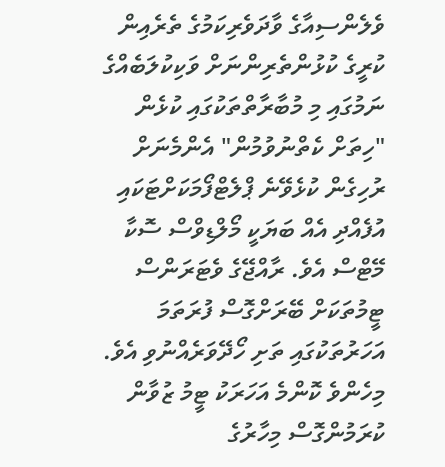ވެލެންސިއާގެ ވާދަވެރިކަމުގެ ތެރެއިން ކުރީގެ ކުޅުންތެރިންނަށް ވަކިކުލަބެއްގެ ނަމުގައި މި މުބާރާތްތަކުގައި ކުޅެން "ހިތަށް ކެތްނުވުމުން" އެންމެނަށް ރުހިގެން ކުޅެވޭނެ ޕްލެޓްފޯމަކަށްޓަކައި އުފެއްދި އެއް ބަޔަކީ މޯލްޑިވްސް ސޮކާ މޭޓްސް އެވެ. ރާއްޖޭގެ ވެޓަރަންސް ޓީމުތަކަށް ބޭރަށްގޮސް ފުރަތަމަ އަހަރުތަކުގައި ތަށި ހޯދޭވަރެއްނުވި އެވެ. މިހެންވެ ކޮންމެ އަހަރަކު ޓީމު ޒުވާން ކުރަމުންގޮސް މިހާރުގެ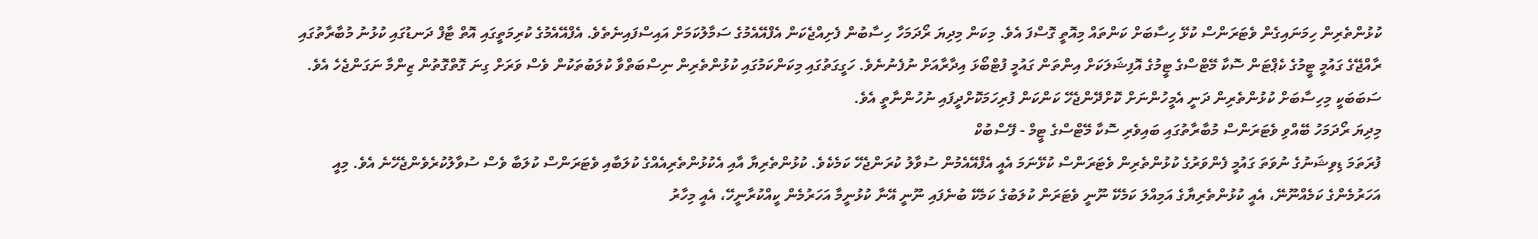ކުޅުންތެރިން ހިމަނައިގެން ވެޓަރަންސް ކުޅޭ ހިސާބަށް ކަންތައް މިއޮތީ ގޮސްފަ އެވެ. މިކަން މިދިޔަ ރޯދަމަހާ ހިސާބުން ފެށިއްޖެކަން އެފްއޭއެމުގެ ސަމާލުކަމަށް އައިސްފައިނެތެވެ. އެފްއޭއެމުގެ ކުރިމަތީގައި އޮތް ޓާފް ދަނޑުގައި ކުޅުނު މުބާރާތުގައި ރާއްޖޭގެ ގައުމީ ޓީމުގެ ކެޕްޓަން ސޮކާ މޭޓްސްގެ ޓީމުގެ އޮފިޝަލަކަށް އިންތަން ގައުމީ ފުޓްބޯޅަ އިދާރާއަށް ނުފެނުނެވެ. ހަގީގަތުގައި މިކަންކަމުގައި ކުޅުންތެރިން ނިސްބަތްވާ ކުލަބުތަކުން ވެސް ވަރަށް ގިނަ ގޮތްގޮތުން ޒިންމާ ނަގަންޖެހެ އެވެ. ސަބަބަކީ މިހިސާބަށް ކުޅުންތެރިން ދަނީ އެމީހުންނަށް ކޮށްދޭންޖެހޭ ކަންކަން ފުރިހަމަކޮށްދީފައި ނުހުންނާތީ އެވެ.
މިދިޔަ ރޯދަމަހު ބޭއްވި ވެޓަރަންސް މުބާރާތުގައި ބައިވެރި ސޮކާ މޭޓްސްގެ ޓީމް - ފޭސްބުކް
ފުރަތަމަ ޑިވިޝަނުގެ ނުވަތަ ގައުމީ ފެންވަރުގެ ކުޅުންތެރިން ވެޓަރަންސް ކުޅޭނަމަ އެއީ އެފްއޭއެމުން ސުވާލު ކުރަންޖެހޭ ކަމެކެވެ. ކުޅުންތެރިޔާ އާއި އެކުޅުންތެރިއެއްގެ ކުލަބާއި ވެޓަރަންސް ކުލަބާ ވެސް ސުވާލުކުރެވެންޖެހޭނެ އެވެ. މިއީ އަހަރުމެންގެ ކަމެއްނޫނޭ، އެއީ ކުޅުންތެރިޔާގެ އަމިއްލަ ކަމެކޭ ނޫނީ ވެޓަރަން ކުލަބުގެ ކަމެކޭ ބުނެފައި ނޫނީ އޭނާ ކުޅުނީމާ އަހަރުމެން ކީއްކުރާނީހޭ، އެއީ މިހާރު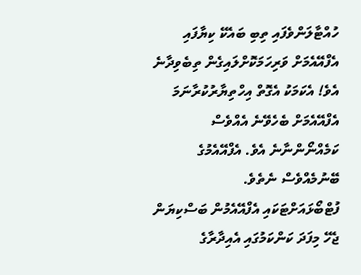ހުއްޓާލަންވެފައި ތިބި ބައެކޭ ކިޔާފައި އެފްއޭއެމަށް ވަރިހަމަކޮށްލައިގެން ތިބެވިދާނެ އެވެ! އެކަމަކު އެގޮތް އިހްތިޔާރުކުރާނަމަ އެފްއޭއެމަށް ބެހެވޭނެ އެއްވެސް ކަމެއްނޯންނާނެ އެވެ. އެފްއޭއެމުގެ ބޭނުމެއްވެސް ނެތެވެ.
ފުޓްބޯޅައަށްޓަކައި އެފްއޭއެމުން ބަސްކިޔަން ޖެހޭ މިފަދަ ކަންކަމުގައި އެއިދާރާގެ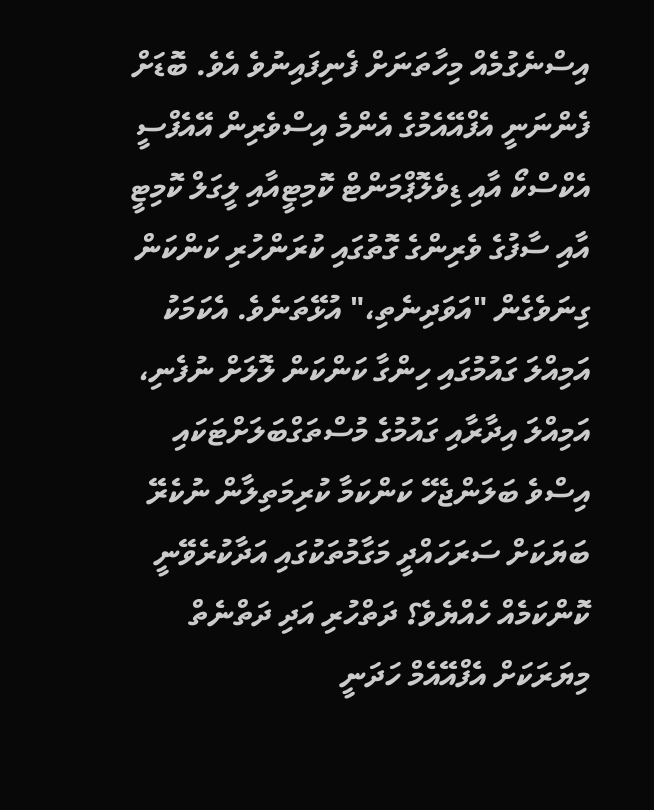އިސްނެގުމެއް މިހާތަނަށް ފެނިފައިނުވެ އެވެ. ބޮޑަށް ފެންނަނީ އެފްއޭއެމުގެ އެންމެ އިސްވެރިން އޭއެފްސީ އެކްސްކޯ އާއި ޑިވެލޮޕްމަންޓް ކޮމިޓީއާއި ލީގަލް ކޮމިޓީ އާއި ސާފުގެ ވެރިންގެ ގޮތުގައި ކުރަންހުރި ކަންކަން ގިނަވެގެން "އަވަދިނެތި،" އުޅޭތަނެވެ. އެކަމަކު އަމިއްލަ ގައުމުގައި ހިންގާ ކަންކަން ލޮލަށް ނުފެނި، އަމިއްލަ އިދާރާއި ގައުމުގެ މުސްތަގްބަލަށްޓަކައި އިސްވެ ބަލަންޖެހޭ ކަންކަމާ ކުރިމަތިލާން ނުކެރޭ ބަޔަކަށް ސަރަހައްދީ މަގާމުތަކުގައި އަދާކުރެވޭނީ ކޮންކަމެއް ހެއްޔެވެ؟ ދަތްހުރި އަދި ދަތްނެތް މިޔަރަކަށް އެފްއޭއެމް ހަދަނީ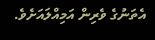އެތަނުގެ ވެރިން އަމިއްލައަށެވެ.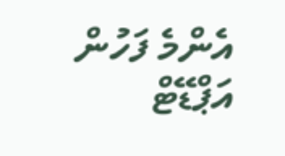އެންމެ ފަހުން އަޕްޑޭޓް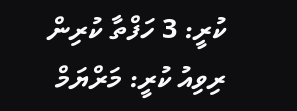ކުރީ: 3 ހަފްތާ ކުރިން
ރިވިއު ކުރީ: މަރްޔަމް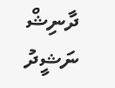ދާނިޝް ނަޝީދު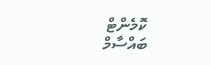ކޮމެންޓް
ބައްސާމް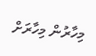މިހާރުން މިހާރަށް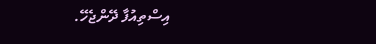އިސްތިއުފާ ދޭންޖެހޭ.